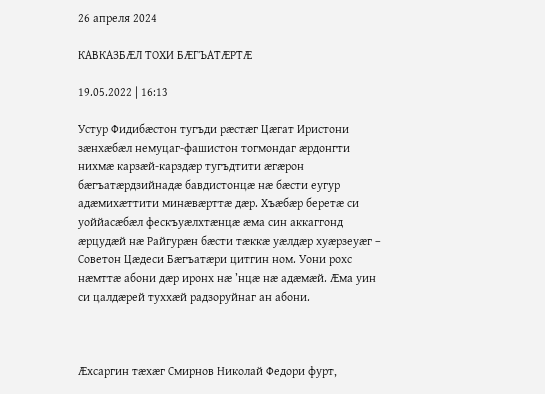26 апреля 2024

КАВКАЗБӔЛ ТОХИ БӔГЪАТӔРТӔ

19.05.2022 | 16:13

Устур Фидибӕстон тугъди рӕстӕг Цӕгат Иристони зӕнхӕбӕл немуцаг-фашистон тогмондаг ӕрдонгти нихмӕ карзӕй-карздӕр тугъдтити ӕгӕрон бӕгъатӕрдзийнадӕ бавдистонцӕ нӕ бӕсти еугур адӕмихӕттити минӕвӕрттӕ дӕр. Хъӕбӕр беретӕ си уоййасӕбӕл фескъуӕлхтӕнцӕ ӕма син аккаггонд ӕрцудӕй нӕ Райгурӕн бӕсти тӕккӕ уӕлдӕр хуӕрзеуӕг – Советон Цӕдеси Бӕгъатӕри цитгин ном. Уони рохс нӕмттӕ абони дӕр иронх нӕ ’нцӕ нӕ адӕмӕй. Ӕма уин си цалдӕрей туххӕй радзоруйнаг ан абони.



Ӕхсаргин тӕхӕг Смирнов Николай Федори фурт,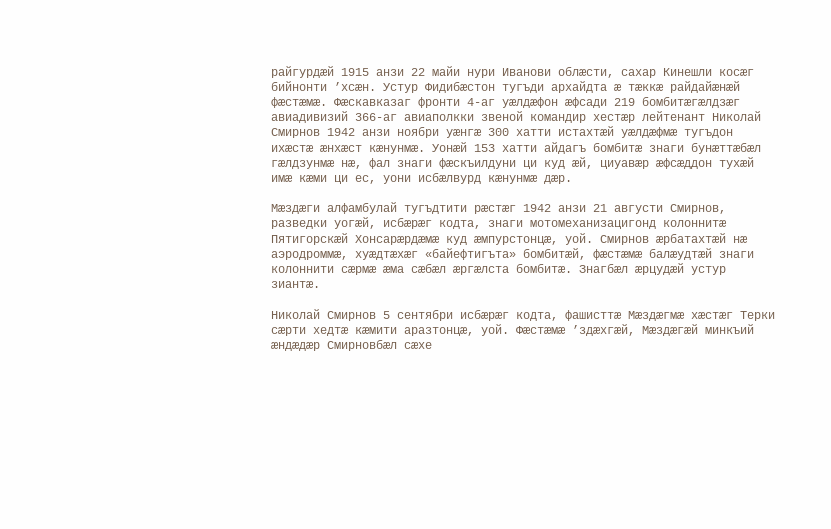райгурдӕй 1915 анзи 22 майи нури Иванови облӕсти, сахар Кинешли косӕг бийнонти ’хсӕн. Устур Фидибӕстон тугъди архайдта ӕ тӕккӕ райдайӕнӕй фӕстӕмӕ. Фӕскавказаг фронти 4-аг уӕлдӕфон ӕфсади 219 бомбитӕгӕлдзӕг авиадивизий 366-аг авиаполкки звеной командир хестӕр лейтенант Николай Смирнов 1942 анзи ноябри уӕнгӕ 300 хатти истахтӕй уӕлдӕфмӕ тугъдон ихӕстӕ ӕнхӕст кӕнунмӕ. Уонӕй 153 хатти айдагъ бомбитӕ знаги бунӕттӕбӕл гӕлдзунмӕ нӕ, фал знаги фӕскъилдуни ци куд ӕй, циуавӕр ӕфсӕддон тухӕй имӕ кӕми ци ес, уони исбӕлвурд кӕнунмӕ дӕр.

Мӕздӕги алфамбулай тугъдтити рӕстӕг 1942 анзи 21 августи Смирнов, разведки уогӕй, исбӕрӕг кодта, знаги мотомеханизацигонд колоннитӕ Пятигорскӕй Хонсарӕрдӕмӕ куд ӕмпурстонцӕ, уой. Смирнов ӕрбатахтӕй нӕ аэродроммӕ, хуӕдтӕхӕг «байефтигъта» бомбитӕй, фӕстӕмӕ балӕудтӕй знаги колоннити сӕрмӕ ӕма сӕбӕл ӕргӕлста бомбитӕ. Знагбӕл ӕрцудӕй устур зиантӕ.

Николай Смирнов 5 сентябри исбӕрӕг кодта, фашисттӕ Мӕздӕгмӕ хӕстӕг Терки сӕрти хедтӕ кӕмити аразтонцӕ, уой. Фӕстӕмӕ ’здӕхгӕй, Мӕздӕгӕй минкъий ӕндӕдӕр Смирновбӕл сӕхе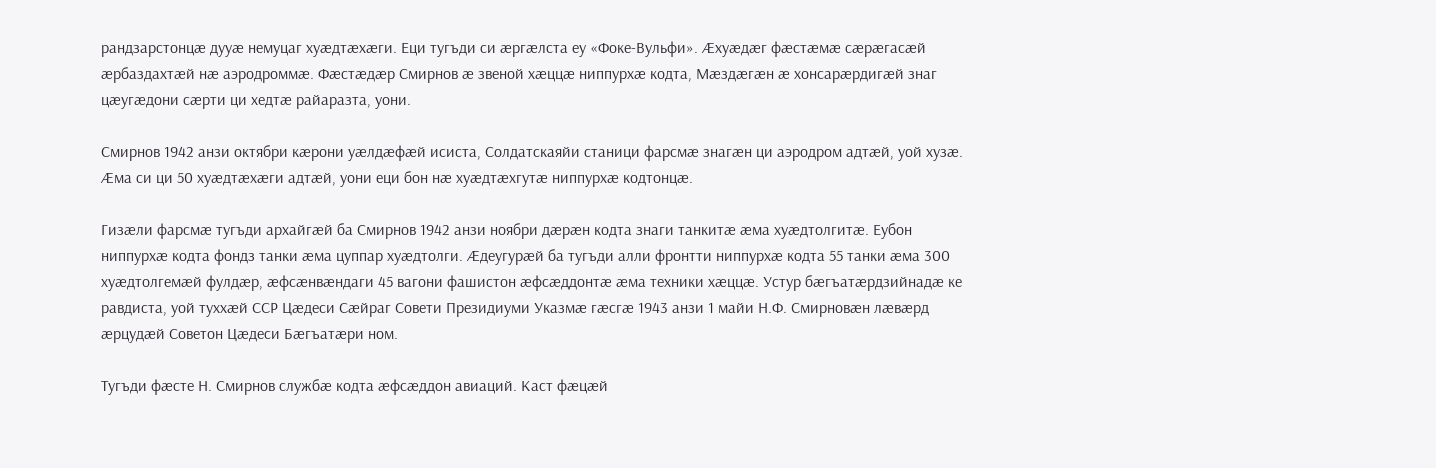рандзарстонцӕ дууӕ немуцаг хуӕдтӕхӕги. Еци тугъди си ӕргӕлста еу «Фоке-Вульфи». Ӕхуӕдӕг фӕстӕмӕ сӕрӕгасӕй ӕрбаздахтӕй нӕ аэродроммӕ. Фӕстӕдӕр Смирнов ӕ звеной хӕццӕ ниппурхӕ кодта, Мӕздӕгӕн ӕ хонсарӕрдигӕй знаг цӕугӕдони сӕрти ци хедтӕ райаразта, уони.

Смирнов 1942 анзи октябри кӕрони уӕлдӕфӕй исиста, Солдатскаяйи станици фарсмӕ знагӕн ци аэродром адтӕй, уой хузӕ. Ӕма си ци 50 хуӕдтӕхӕги адтӕй, уони еци бон нӕ хуӕдтӕхгутӕ ниппурхӕ кодтонцӕ.

Гизӕли фарсмӕ тугъди архайгӕй ба Смирнов 1942 анзи ноябри дӕрӕн кодта знаги танкитӕ ӕма хуӕдтолгитӕ. Еубон ниппурхӕ кодта фондз танки ӕма цуппар хуӕдтолги. Ӕдеугурӕй ба тугъди алли фронтти ниппурхӕ кодта 55 танки ӕма 300 хуӕдтолгемӕй фулдӕр, ӕфсӕнвӕндаги 45 вагони фашистон ӕфсӕддонтӕ ӕма техники хӕццӕ. Устур бӕгъатӕрдзийнадӕ ке равдиста, уой туххӕй ССР Цӕдеси Сӕйраг Совети Президиуми Указмӕ гӕсгӕ 1943 анзи 1 майи Н.Ф. Смирновӕн лӕвӕрд ӕрцудӕй Советон Цӕдеси Бӕгъатӕри ном.

Тугъди фӕсте Н. Смирнов службӕ кодта ӕфсӕддон авиаций. Каст фӕцӕй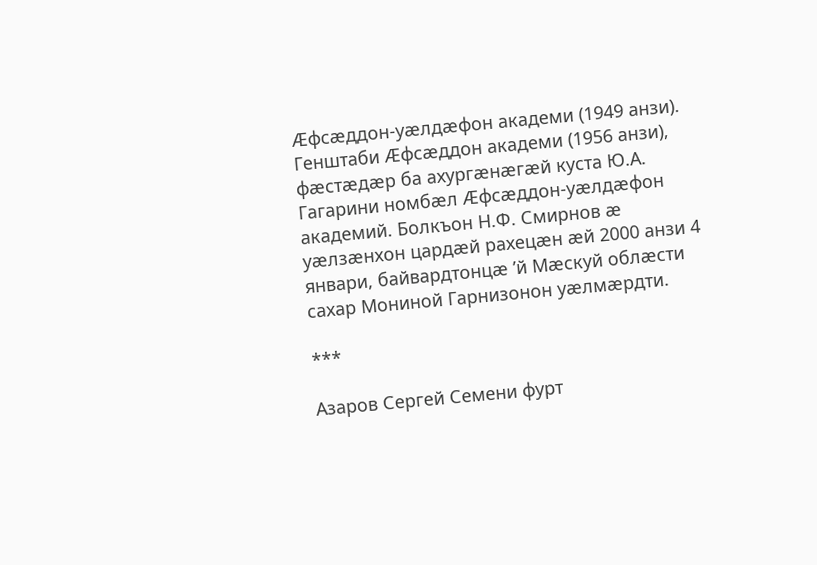Ӕфсӕддон-уӕлдӕфон академи (1949 анзи). Генштаби Ӕфсӕддон академи (1956 анзи), фӕстӕдӕр ба ахургӕнӕгӕй куста Ю.А. Гагарини номбӕл Ӕфсӕддон-уӕлдӕфон академий. Болкъон Н.Ф. Смирнов ӕ уӕлзӕнхон цардӕй рахецӕн ӕй 2000 анзи 4 январи, байвардтонцӕ ’й Мӕскуй облӕсти сахар Мониной Гарнизонон уӕлмӕрдти.

***

Азаров Сергей Семени фурт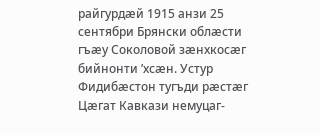райгурдӕй 1915 анзи 25 сентябри Брянски облӕсти гъӕу Соколовой зӕнхкосӕг бийнонти ’хсӕн. Устур Фидибӕстон тугъди рӕстӕг Цӕгат Кавкази немуцаг-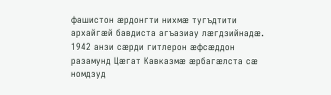фашистон ӕрдонгти нихмӕ тугъдтити архайгӕй бавдиста агъазиау лӕгдзийнадӕ. 1942 анзи сӕрди гитлерон ӕфсӕддон разамунд Цӕгат Кавказмӕ ӕрбагӕлста сӕ номдзуд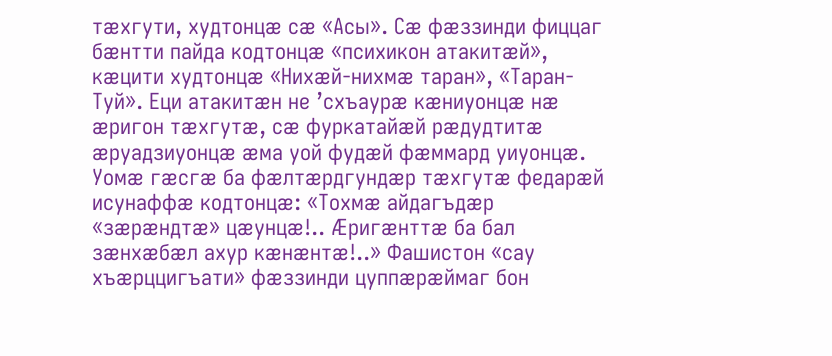тӕхгути, худтонцӕ сӕ «Асы». Сӕ фӕззинди фиццаг бӕнтти пайда кодтонцӕ «психикон атакитӕй», кӕцити худтонцӕ «Нихӕй-нихмӕ таран», «Таран-Туй». Еци атакитӕн не ’схъаурӕ кӕниуонцӕ нӕ ӕригон тӕхгутӕ, сӕ фуркатайӕй рӕдудтитӕ ӕруадзиуонцӕ ӕма уой фудӕй фӕммард уиуонцӕ. Уомӕ гӕсгӕ ба фӕлтӕрдгундӕр тӕхгутӕ федарӕй исунаффӕ кодтонцӕ: «Тохмӕ айдагъдӕр «зӕрӕндтӕ» цӕунцӕ!.. Ӕригӕнттӕ ба бал зӕнхӕбӕл ахур кӕнӕнтӕ!..» Фашистон «сау хъӕрццигъати» фӕззинди цуппӕрӕймаг бон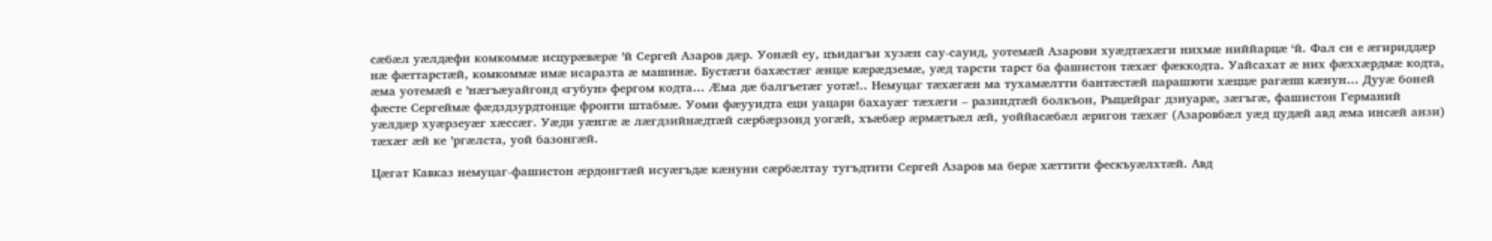сӕбӕл уӕлдӕфи комкоммӕ исцурӕвӕрӕ ’й Сергей Азаров дӕр. Уонӕй еу, цъидагъи хузӕн сау-сауид, уотемӕй Азарови хуӕдтӕхӕги нихмӕ ниййарцӕ ‘й. Фал си е ӕгириддӕр нӕ фӕттарстӕй, комкоммӕ имӕ исаразта ӕ машинӕ. Бустӕги бахӕстӕг ӕнцӕ кӕрӕдземӕ, уӕд тарсти тарст ба фашистон тӕхӕг фӕккодта. Уайсахат ӕ них фӕххӕрдмӕ кодта, ӕма уотемӕй е ’нӕгъӕуайгонд «губун» фергом кодта… Ӕма дӕ балгъетӕг уотӕ!.. Немуцаг тӕхӕгӕн ма тухамӕлтти бантӕстӕй парашюти хӕццӕ рагӕпп кӕнун… Дууӕ боней фӕсте Сергеймӕ фӕдздзурдтонцӕ фронти штабмӕ. Уоми фӕууидта еци уацари бахауӕг тӕхӕги – разиндтӕй болкъон, Рыцӕйраг дзиуарӕ, зӕгъгӕ, фашистон Германий уӕлдӕр хуӕрзеуӕг хӕссӕг. Уӕди уӕнгӕ ӕ лӕгдзийнӕдтӕй сӕрбӕрзонд уогӕй, хъӕбӕр ӕрмӕтъӕл ӕй, уоййасӕбӕл ӕригон тӕхӕг (Азаровбӕл уӕд цудӕй авд ӕма инсӕй анзи) тӕхӕг ӕй ке ’ргӕлста, уой базонгӕй.

Цӕгат Кавказ немуцаг-фашистон ӕрдонгтӕй исуӕгъдӕ кӕнуни сӕрбӕлтау тугъдтити Сергей Азаров ма берӕ хӕттити фескъуӕлхтӕй. Авд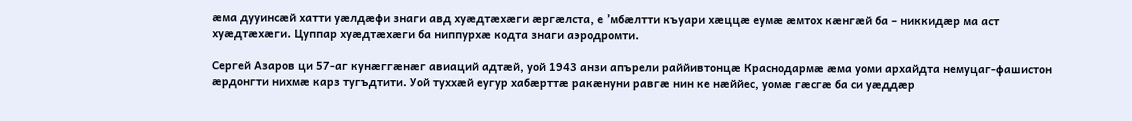ӕма дууинсӕй хатти уӕлдӕфи знаги авд хуӕдтӕхӕги ӕргӕлста, е ’мбӕлтти къуари хӕццӕ еумӕ ӕмтох кӕнгӕй ба – никкидӕр ма аст хуӕдтӕхӕги. Цуппар хуӕдтӕхӕги ба ниппурхӕ кодта знаги аэродромти.

Сергей Азаров ци 57-аг кунӕггӕнӕг авиаций адтӕй, уой 1943 анзи апърели раййивтонцӕ Краснодармӕ ӕма уоми архайдта немуцаг-фашистон ӕрдонгти нихмӕ карз тугъдтити. Уой туххӕй еугур хабӕрттӕ ракӕнуни равгӕ нин ке нӕййес, уомӕ гӕсгӕ ба си уӕддӕр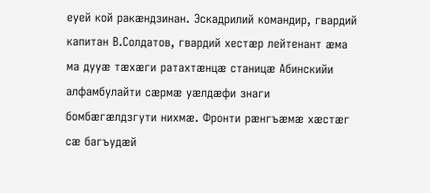еуей кой ракӕндзинан. Эскадрилий командир, гвардий капитан В.Солдатов, гвардий хестӕр лейтенант ӕма ма дууӕ тӕхӕги ратахтӕнцӕ станицӕ Абинскийи алфамбулайти сӕрмӕ уӕлдӕфи знаги бомбӕгӕлдзгути нихмӕ. Фронти рӕнгъӕмӕ хӕстӕг сӕ багъудӕй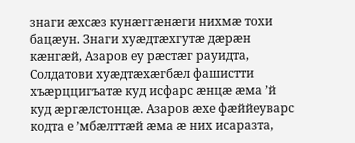знаги ӕхсӕз кунӕггӕнӕги нихмӕ тохи бацӕун. Знаги хуӕдтӕхгутӕ дӕрӕн кӕнгӕй, Азаров еу рӕстӕг рауидта, Солдатови хуӕдтӕхӕгбӕл фашистти хъӕрццигъатӕ куд исфарс ӕнцӕ ӕма ’й куд ӕргӕлстонцӕ. Азаров ӕхе фӕййеуварс кодта е ’мбӕлттӕй ӕма ӕ них исаразта,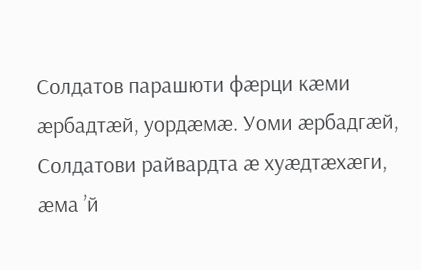Солдатов парашюти фӕрци кӕми ӕрбадтӕй, уордӕмӕ. Уоми ӕрбадгӕй, Солдатови райвардта ӕ хуӕдтӕхӕги, ӕма ’й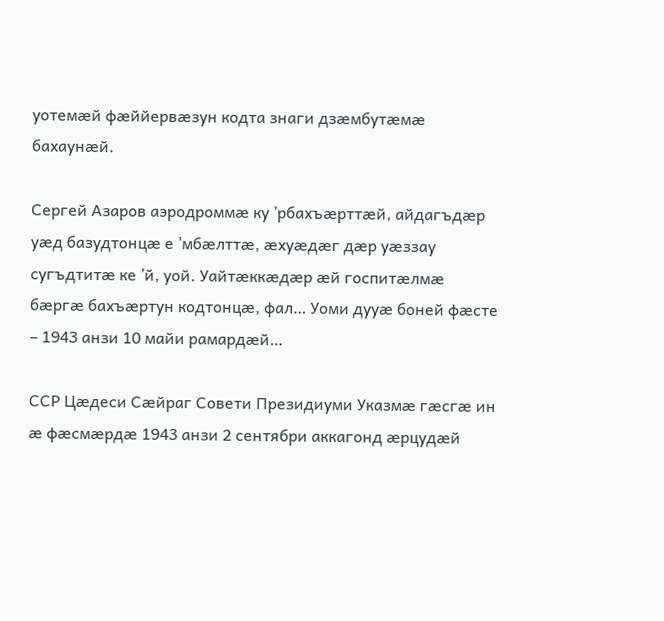уотемӕй фӕййервӕзун кодта знаги дзӕмбутӕмӕ бахаунӕй.

Сергей Азаров аэродроммӕ ку ’рбахъӕрттӕй, айдагъдӕр уӕд базудтонцӕ е ’мбӕлттӕ, ӕхуӕдӕг дӕр уӕззау сугъдтитӕ ке ’й, уой. Уайтӕккӕдӕр ӕй госпитӕлмӕ бӕргӕ бахъӕртун кодтонцӕ, фал… Уоми дууӕ боней фӕсте – 1943 анзи 10 майи рамардӕй…

ССР Цӕдеси Сӕйраг Совети Президиуми Указмӕ гӕсгӕ ин ӕ фӕсмӕрдӕ 1943 анзи 2 сентябри аккагонд ӕрцудӕй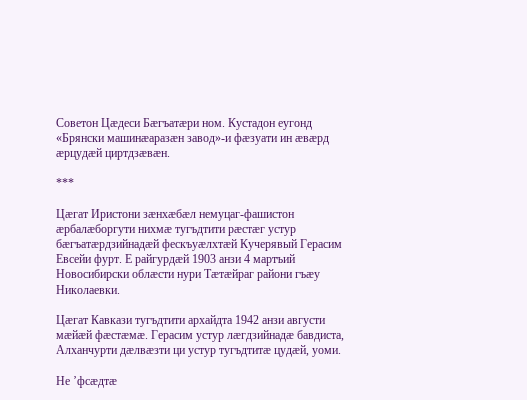Советон Цӕдеси Бӕгъатӕри ном. Кустадон еугонд «Брянски машинӕаразӕн завод»-и фӕзуати ин ӕвӕрд ӕрцудӕй циртдзӕвӕн.

***

Цӕгат Иристони зӕнхӕбӕл немуцаг-фашистон ӕрбалӕборгути нихмӕ тугъдтити рӕстӕг устур бӕгъатӕрдзийнадӕй фескъуӕлхтӕй Кучерявый Герасим Евсейи фурт. Е райгурдӕй 1903 анзи 4 мартъий Новосибирски облӕсти нури Тӕтӕйраг райони гъӕу Николаевки.

Цӕгат Кавкази тугъдтити архайдта 1942 анзи августи мӕйӕй фӕстӕмӕ. Герасим устур лӕгдзийнадӕ бавдиста, Алханчурти дӕлвӕзти ци устур тугъдтитӕ цудӕй, уоми.

Не ’фсӕдтӕ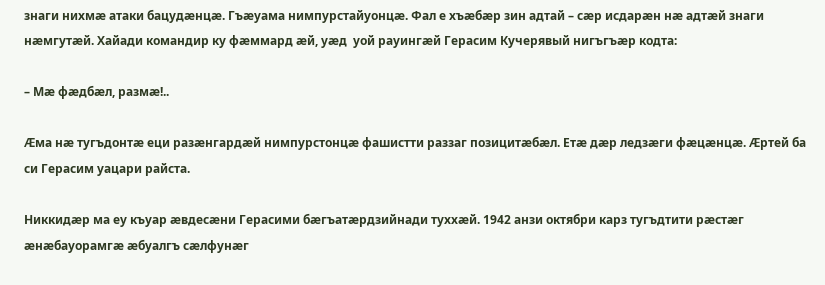знаги нихмӕ атаки бацудӕнцӕ. Гъӕуама нимпурстайуонцӕ. Фал е хъӕбӕр зин адтай – сӕр исдарӕн нӕ адтӕй знаги нӕмгутӕй. Хайади командир ку фӕммард ӕй, уӕд  уой рауингӕй Герасим Кучерявый нигъгъӕр кодта:

– Мӕ фӕдбӕл, размӕ!..

Ӕма нӕ тугъдонтӕ еци разӕнгардӕй нимпурстонцӕ фашистти раззаг позицитӕбӕл. Етӕ дӕр ледзӕги фӕцӕнцӕ. Ӕртей ба си Герасим уацари райста.

Никкидӕр ма еу къуар ӕвдесӕни Герасими бӕгъатӕрдзийнади туххӕй. 1942 анзи октябри карз тугъдтити рӕстӕг ӕнӕбауорамгӕ ӕбуалгъ сӕлфунӕг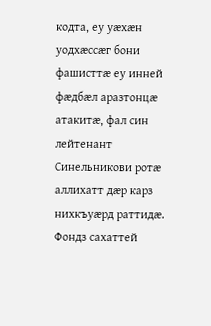кодта, еу уӕхӕн уодхӕссӕг бони фашисттӕ еу инней фӕдбӕл аразтонцӕ атакитӕ, фал син лейтенант Синельникови ротӕ аллихатт дӕр карз нихкъуӕрд раттидӕ. Фондз сахаттей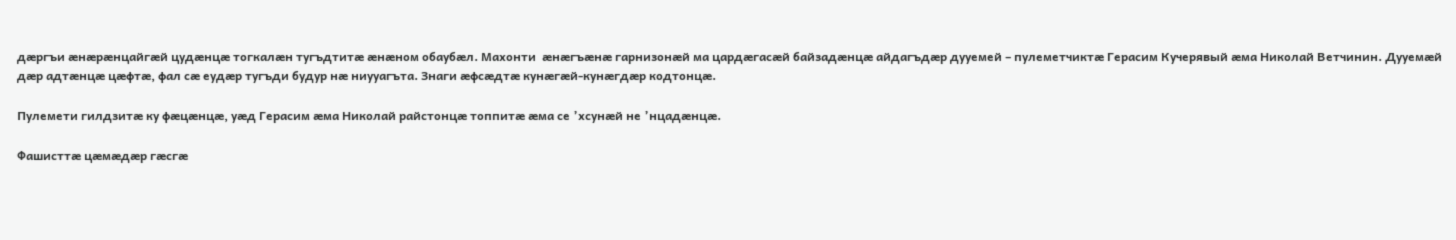дӕргъи ӕнӕрӕнцайгӕй цудӕнцӕ тогкалӕн тугъдтитӕ ӕнӕном обаубӕл. Махонти  ӕнӕгъӕнӕ гарнизонӕй ма цардӕгасӕй байзадӕнцӕ айдагъдӕр дууемей – пулеметчиктӕ Герасим Кучерявый ӕма Николай Ветчинин. Дууемӕй дӕр адтӕнцӕ цӕфтӕ, фал сӕ еудӕр тугъди будур нӕ ниууагъта. Знаги ӕфсӕдтӕ кунӕгӕй-кунӕгдӕр кодтонцӕ.

Пулемети гилдзитӕ ку фӕцӕнцӕ, уӕд Герасим ӕма Николай райстонцӕ топпитӕ ӕма се ’хсунӕй не ’нцадӕнцӕ.

Фашисттӕ цӕмӕдӕр гӕсгӕ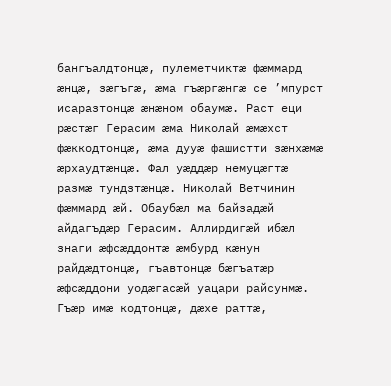бангъалдтонцӕ, пулеметчиктӕ фӕммард ӕнцӕ, зӕгъгӕ, ӕма гъӕргӕнгӕ се ’мпурст исаразтонцӕ ӕнӕном обаумӕ. Раст еци рӕстӕг Герасим ӕма Николай ӕмӕхст фӕккодтонцӕ, ӕма дууӕ фашистти зӕнхӕмӕ ӕрхаудтӕнцӕ. Фал уӕддӕр немуцӕгтӕ размӕ тундзтӕнцӕ. Николай Ветчинин фӕммард ӕй. Обаубӕл ма байзадӕй айдагъдӕр Герасим. Аллирдигӕй ибӕл знаги ӕфсӕддонтӕ ӕмбурд кӕнун райдӕдтонцӕ, гъавтонцӕ бӕгъатӕр ӕфсӕддони уодӕгасӕй уацари райсунмӕ. Гъӕр имӕ кодтонцӕ, дӕхе раттӕ,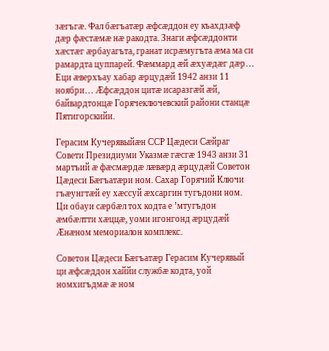зӕгъгӕ. Фал бӕгъатӕр ӕфсӕддон еу къахдзӕф дӕр фӕстӕмӕ нӕ ракодта. Знаги ӕфсӕддонти хӕстӕг ӕрбауагъта, гранат исрӕмугъта ӕма ма си рамардта цуппарей. Фӕммард ӕй ӕхуӕдӕг дӕр…  Еци ӕверхъау хабар ӕрцудӕй 1942 анзи 11 ноябри… Ӕфсӕддон цитӕ исаразгӕй ӕй, байвардтонцӕ Горячеключевский райони станцӕ Пятигорскийи.

Герасим Кучерявыйӕн ССР Цӕдеси Сӕйраг Совети Президиуми Указмӕ гӕсгӕ 1943 анзи 31 мартъий ӕ фӕсмӕрдӕ лӕвӕрд ӕрцудӕй Советон Цӕдеси Бӕгъатӕри ном. Сахар Горячий Ключи гъӕунгтӕй еу хӕссуй ӕхсаргин тугъдони ном. Ци обауи сӕрбӕл тох кодта е ’мтугъдон ӕмбӕлтти хӕццӕ, уоми игонгонд ӕрцудӕй Ӕнӕном мемориалон комплекс.

Советон Цӕдеси Бӕгъатӕр Герасим Кучерявый ци ӕфсӕддон хаййи службӕ кодта, уой номхигъдмӕ ӕ ном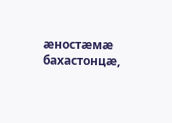ӕностӕмӕ бахастонцӕ,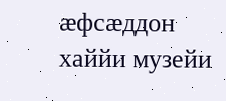ӕфсӕддон хаййи музейи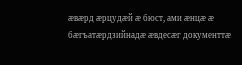ӕвӕрд ӕрцудӕй ӕ бюст, ами ӕнцӕ ӕ бӕгъатӕрдзийнадӕ ӕвдесӕг документтӕ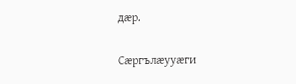дӕр.

Сӕргълӕууӕги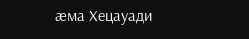ӕма Хецауади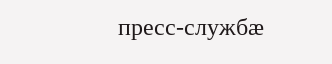пресс-службӕ